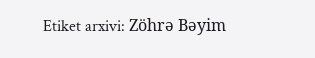Etiket arxivi: Zöhrə Bəyim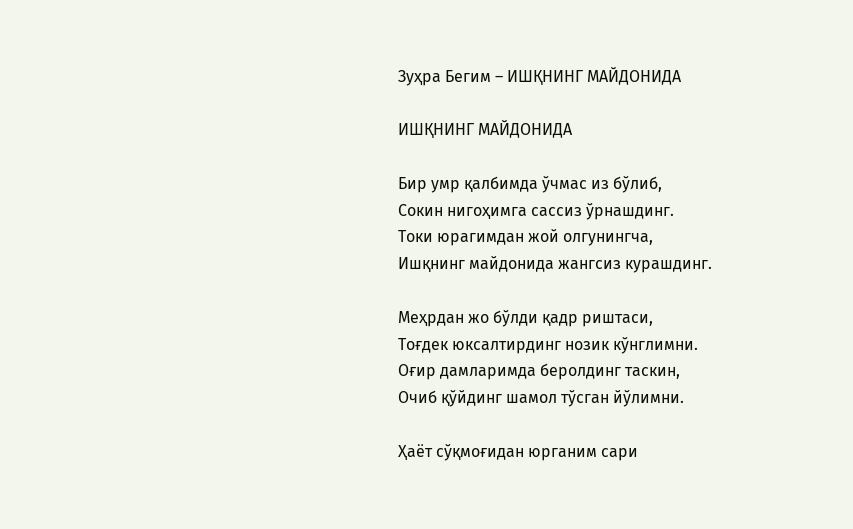Зуҳра Бегим – ИШҚНИНГ МАЙДОНИДА

ИШҚНИНГ МАЙДОНИДА

Бир умр қалбимда ўчмас из бўлиб,
Сокин нигоҳимга сассиз ўрнашдинг.
Токи юрагимдан жой олгунингча,
Ишқнинг майдонида жангсиз курашдинг.

Меҳрдан жо бўлди қадр риштаси,
Тоғдек юксалтирдинг нозик кўнглимни.
Оғир дамларимда беролдинг таскин,
Очиб қўйдинг шамол тўсган йўлимни.

Ҳаёт сўқмоғидан юрганим сари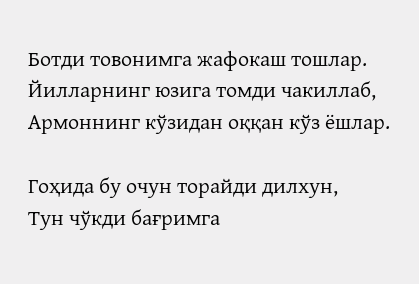Ботди товонимга жафокаш тошлар.
Йилларнинг юзига томди чакиллаб,
Армоннинг кўзидан оққан кўз ёшлар.

Гоҳида бу очун торайди дилхун,
Тун чўкди бағримга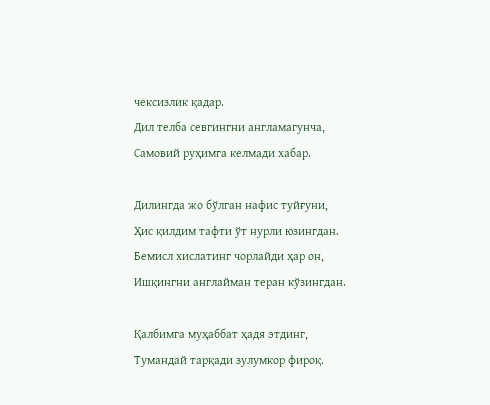чексизлик қадар.
Дил телба севгингни англамагунча,
Самовий руҳимга келмади хабар.

Дилингда жо бўлган нафис туйғуни,
Ҳис қилдим тафти ўт нурли юзингдан.
Бемисл хислатинг чорлайди ҳар он,
Ишқингни англайман теран кўзингдан.

Қалбимга муҳаббат ҳадя этдинг,
Тумандай тарқади зулумкор фироқ.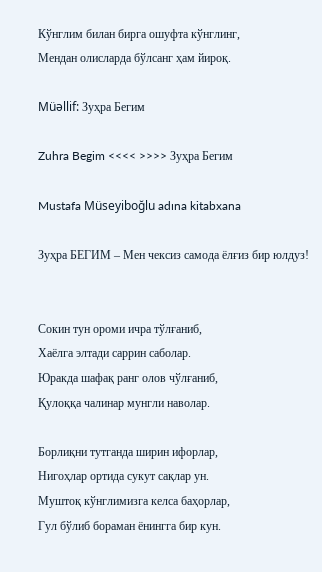Кўнглим билан бирга ошуфта кўнглинг,
Мендан олисларда бўлсанг ҳам йироқ.

Müəllif: Зуҳра Бегим

Zuhra Begim <<<< >>>> Зуҳра Бегим

Mustafa Müseyiboğlu adına kitabxana

Зуҳра БЕГИМ – Мен чексиз самода ёлғиз бир юлдуз!


Сокин тун ороми ичра тўлғаниб,
Хаёлга элтади саррин саболар.
Юракда шафақ ранг олов чўлғаниб,
Қулоққа чалинар мунгли наволар.

Борлиқни тутганда ширин ифорлар,
Нигоҳлар ортида сукут сақлар ун.
Муштоқ кўнглимизга келса баҳорлар,
Гул бўлиб бораман ёнингга бир кун.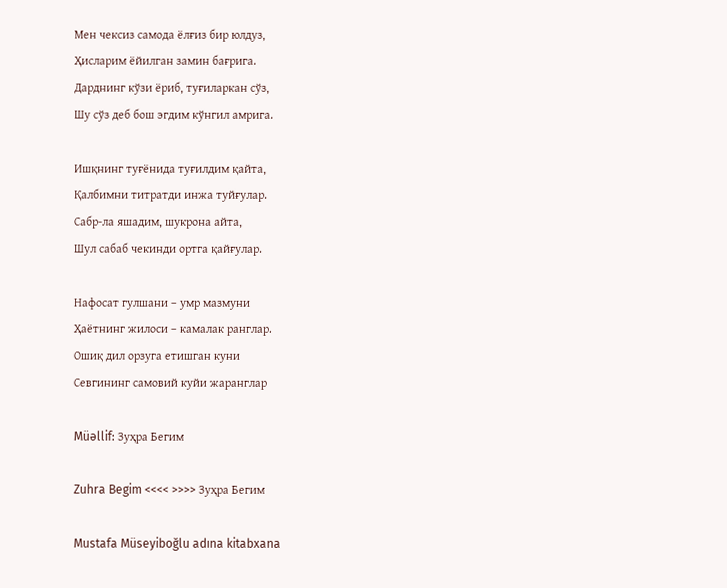Мен чексиз самода ёлғиз бир юлдуз,
Ҳисларим ёйилган замин бағрига.
Дарднинг кўзи ёриб, туғиларкан сўз,
Шу сўз деб бош эгдим кўнгил амрига.

Ишқнинг туғёнида туғилдим қайта,
Қалбимни титратди инжа туйғулар.
Сабр-ла яшадим, шукрона айта,
Шул сабаб чекинди ортга қайғулар.

Нафосат гулшани – умр мазмуни
Ҳаётнинг жилоси – камалак ранглар.
Ошиқ дил орзуга етишган куни
Севгининг самовий куйи жаранглар

Müəllif: Зуҳра Бегим

Zuhra Begim <<<< >>>> Зуҳра Бегим

Mustafa Müseyiboğlu adına kitabxana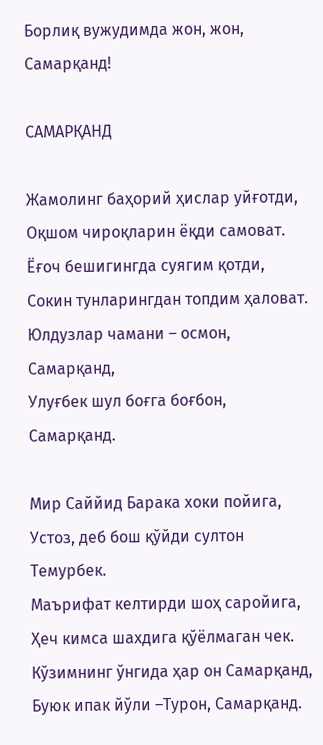Борлиқ вужудимда жон, жон, Самарқанд!

САМАРҚАНД

Жамолинг баҳорий ҳислар уйғотди,
Оқшом чироқларин ёқди самоват.
Ёғоч бешигингда суягим қотди,
Сокин тунларингдан топдим ҳаловат.
Юлдузлар чамани – осмон, Самарқанд,
Улуғбек шул боғга боғбон, Самарқанд.

Мир Саййид Барака хоки пойига,
Устоз, деб бош қўйди султон Темурбек.
Маърифат келтирди шоҳ саройига,
Ҳеч кимса шахдига қўёлмаган чек.
Кўзимнинг ўнгида ҳар он Самарқанд,
Буюк ипак йўли –Турон, Самарқанд.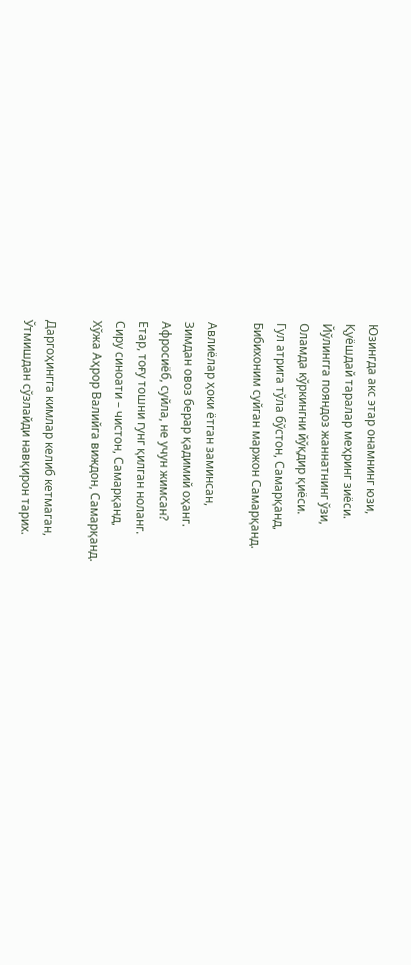Юзингда акс этар онамнинг юзи,
Қуёшдай таралар меҳринг зиёси.
Йўлингга пояндоз жаннатнинг ўзи,
Оламда кўркингни йўқдир қиёси.
Гул атрига тўла бўстон, Самарқанд,
Бибихоним суйган маржон Самарқанд.

Авлиёлар ҳоки ётган заминсан,
Зимдан овоз берар қадимий оҳанг.
Афросиёб, суйла, не учун жимсан?
Етар, тоғу тошни гунг қилган ноланг.
Сиру синоати – чистон, Самарқанд,
Хўжа Аҳрор Валийга виждон, Самарқанд.

Даргоҳингга кимлар келиб кетмаган,
Ўтмишдан сўзлайди навқирон тарих.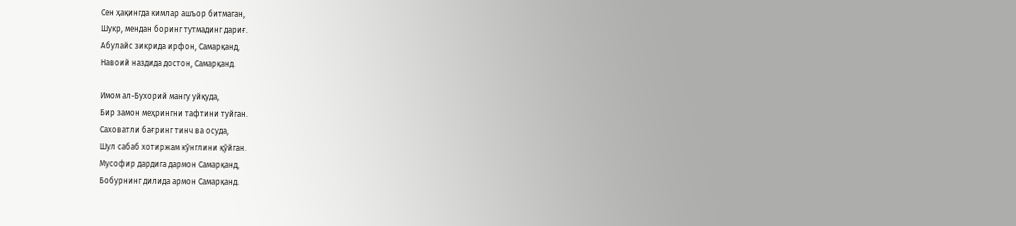Сен ҳақингда кимлар ашъор битмаган,
Шукр, мендан боринг тутмадинг дариғ.
Абулайс зикрида ирфон, Самарқанд,
Навоий наздида достон, Самарқанд.

Имом ал-Бухорий мангу уйқуда,
Бир замон меҳрингни тафтини туйган.
Саховатли бағринг тинч ва осуда,
Шул сабаб хотиржам кўнглини қўйган.
Мусофир дардига дармон Самарқанд,
Бобурнинг дилида армон Самарқанд.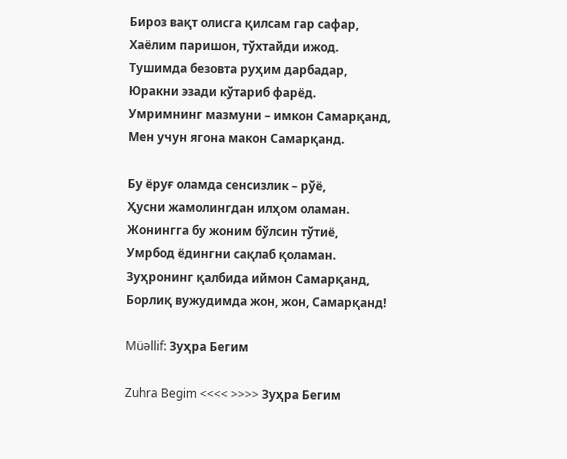Бироз вақт олисга қилсам гар сафар,
Хаёлим паришон, тўхтайди ижод.
Тушимда безовта руҳим дарбадар,
Юракни эзади кўтариб фарёд.
Умримнинг мазмуни – имкон Самарқанд,
Мен учун ягона макон Самарқанд.

Бу ёруғ оламда сенсизлик – рўё,
Ҳусни жамолингдан илҳом оламан.
Жонингга бу жоним бўлсин тўтиё,
Умрбод ёдингни сақлаб қоламан.
Зуҳронинг қалбида иймон Самарқанд,
Борлиқ вужудимда жон, жон, Самарқанд!

Müəllif: Зуҳра Бегим

Zuhra Begim <<<< >>>> Зуҳра Бегим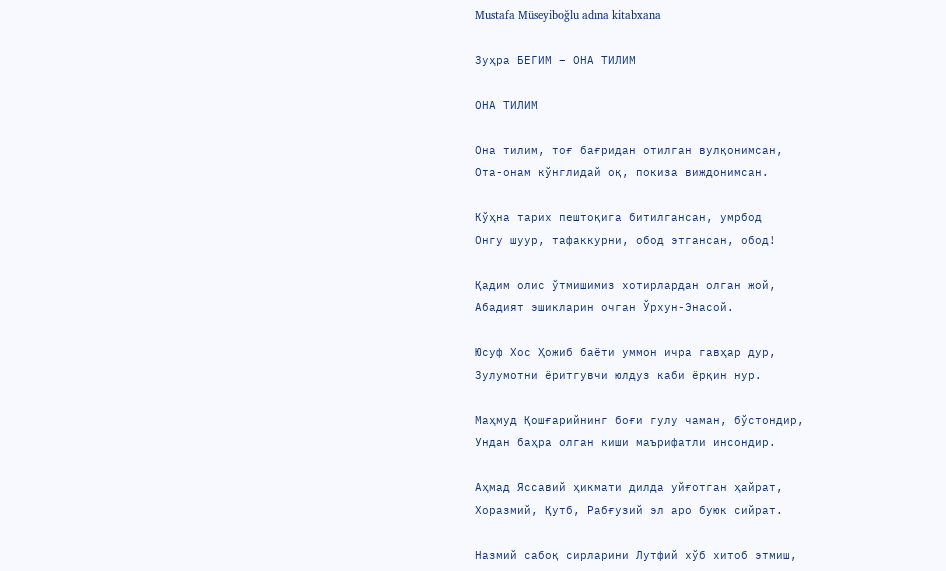Mustafa Müseyiboğlu adına kitabxana

Зуҳра БЕГИМ – ОНА ТИЛИМ

ОНА ТИЛИМ

Она тилим, тоғ бағридан отилган вулқонимсан,
Ота-онам кўнглидай оқ, покиза виждонимсан.

Кўҳна тарих пештоқига битилгансан, умрбод
Онгу шуур, тафаккурни, обод этгансан, обод!

Қадим олис ўтмишимиз хотирлардан олган жой,
Абадият эшикларин очган Ўрхун-Энасой.

Юсуф Хос Ҳожиб баёти уммон ичра гавҳар дур,
Зулумотни ёритгувчи юлдуз каби ёрқин нур.

Маҳмуд Қошғарийнинг боғи гулу чаман, бўстондир,
Ундан баҳра олган киши маърифатли инсондир.

Аҳмад Яссавий ҳикмати дилда уйғотган ҳайрат,
Хоразмий, Қутб, Рабғузий эл аро буюк сийрат.

Назмий сабоқ сирларини Лутфий хўб хитоб этмиш,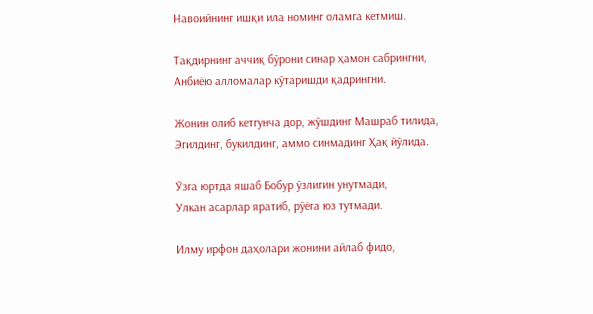Навоийнинг ишқи ила номинг оламга кетмиш.

Тақдирнинг аччиқ бўрони синар ҳамон сабрингни,
Анбиёю алломалар кўтаришди қадрингни.

Жонин олиб кетгунча дор, жўшдинг Машраб тилида,
Эгилдинг, букилдинг, аммо синмадинг Ҳақ йўлида.

Ўзга юртда яшаб Бобур ўзлигин унутмади,
Улкан асарлар яратиб, рўёга юз тутмади.

Илму ирфон даҳолари жонини айлаб фидо,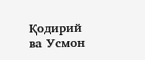Қодирий ва Усмон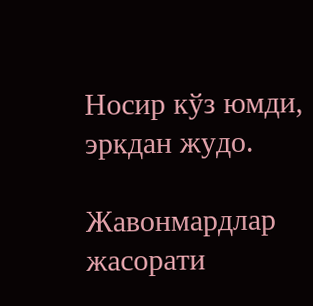Носир кўз юмди, эркдан жудо.

Жавонмардлар жасорати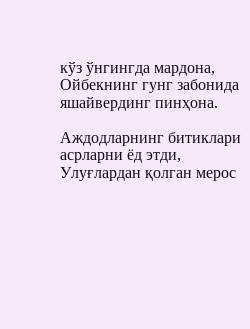кўз ўнгингда мардона,
Ойбекнинг гунг забонида яшайвердинг пинҳона.

Аждодларнинг битиклари асрларни ёд этди,
Улуғлардан қолган мерос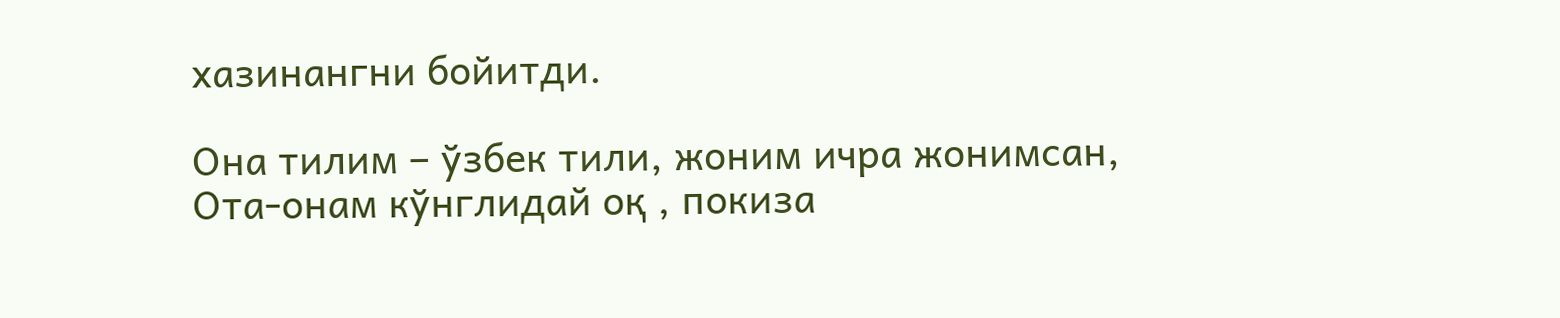хазинангни бойитди.

Она тилим – ўзбек тили, жоним ичра жонимсан,
Ота-онам кўнглидай оқ , покиза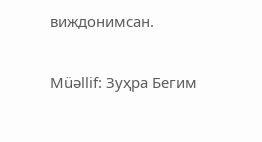виждонимсан.

Müəllif: Зуҳра Бегим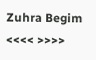Zuhra Begim <<<< >>>>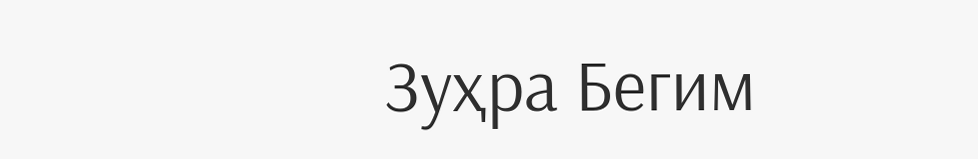Зуҳра Бегим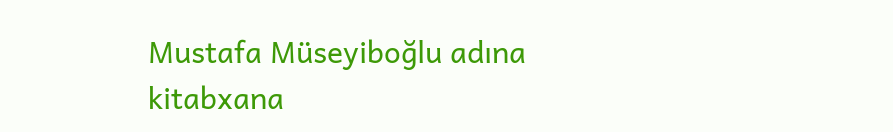Mustafa Müseyiboğlu adına kitabxana